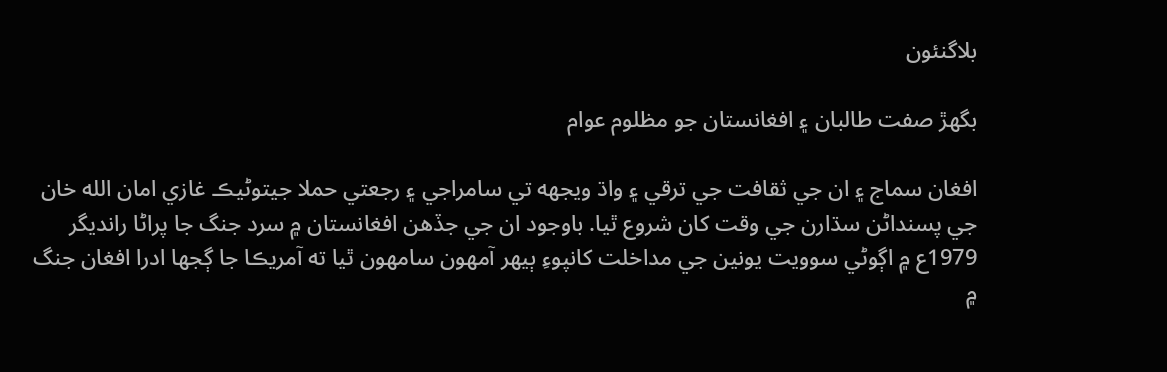بلاگنئون

بگهڙ صفت طالبان ۽ افغانستان جو مظلوم عوام

افغان سماج ۽ ان جي ثقافت جي ترقي ۽ واڌ ويجھه تي سامراجي ۽ رجعتي حملا جيتوڻيڪ غازي امان الله خان جي پسنداڻن سڌارن جي وقت کان شروع ٿيا. باوجود ان جي جڏهن افغانستان ۾ سرد جنگ جا پراڻا رانديگر 1979ع ۾ اڳوڻي سوويت يونين جي مداخلت کانپوءِ ٻيهر آمهون سامهون ٿيا ته آمريڪا جا ڳجها ادرا افغان جنگ ۾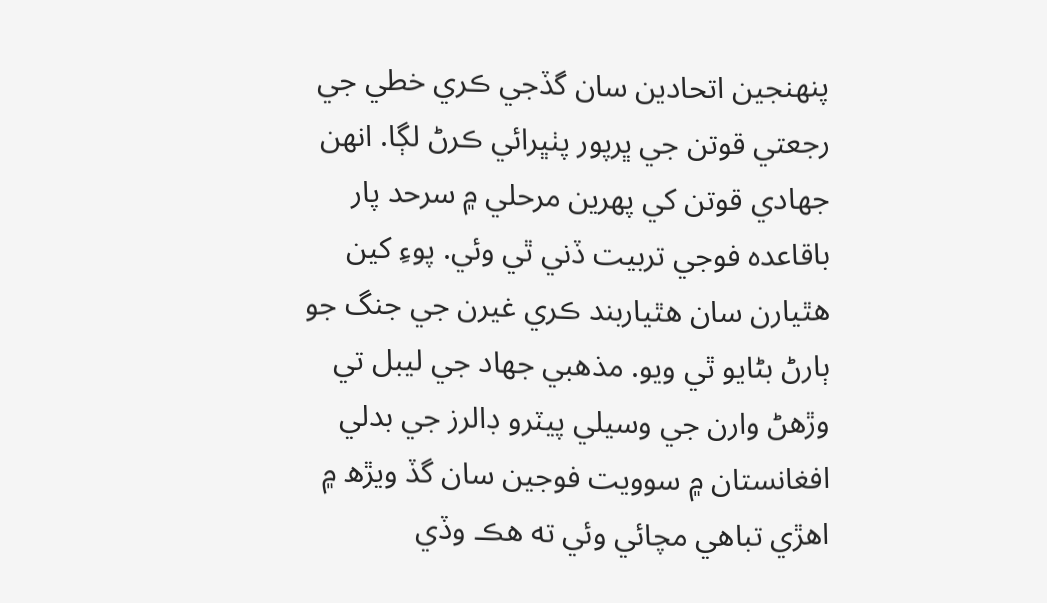پنهنجين اتحادين سان گڏجي ڪري خطي جي رجعتي قوتن جي ڀرپور پٺڀرائي ڪرڻ لڳا. انهن جهادي قوتن کي پهرين مرحلي ۾ سرحد پار باقاعده فوجي تربيت ڏني ٿي وئي. پوءِ کين هٿيارن سان هٿياربند ڪري غيرن جي جنگ جو ٻارڻ بڻايو ٿي ويو. مذهبي جهاد جي ليبل تي وڙهڻ وارن جي وسيلي پيٽرو ڊالرز جي بدلي افغانستان ۾ سوويت فوجين سان گڏ ويڙھ ۾ اهڙي تباهي مچائي وئي ته هڪ وڏي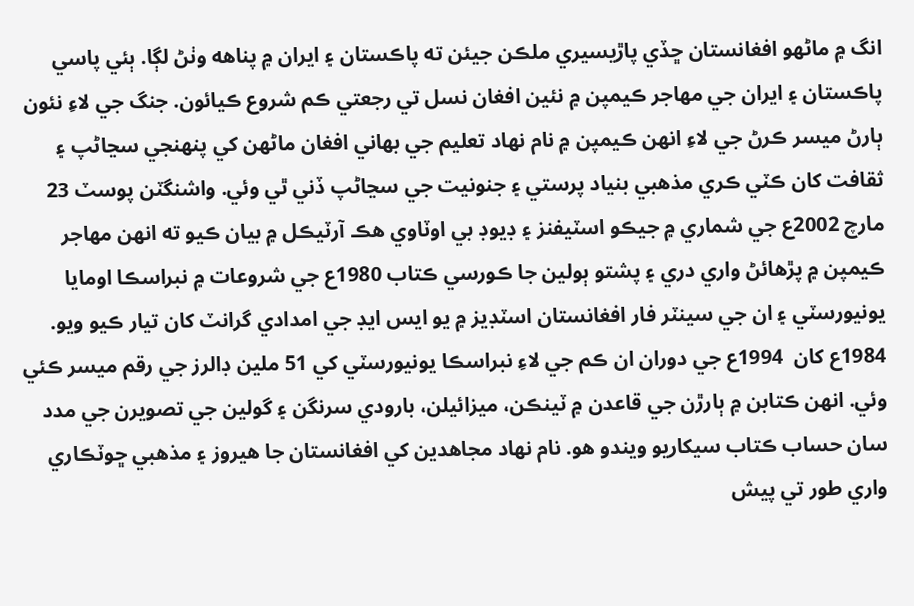انگ ۾ ماڻهو افغانستان ڇڏي پاڙيسيري ملڪن جيئن ته پاڪستان ۽ ايران ۾ پناهه وٺڻ لڳا. ٻئي پاسي پاڪستان ۽ ايران جي مهاجر ڪيمپن ۾ نئين افغان نسل تي رجعتي ڪم شروع ڪيائون. جنگ جي لاءِ نئون ٻارڻ ميسر ڪرڻ جي لاءِ انهن ڪيمپن ۾ نام نهاد تعليم جي بهاني افغان ماڻهن کي پنهنجي سڃاڻپ ۽ ثقافت کان ڪٽي ڪري مذهبي بنياد پرستي ۽ جنونيت جي سڃاڻپ ڏني ٿي وئي. واشنگٽن پوسٽ 23 مارچ 2002ع جي شماري ۾ جيڪو اسٽيفنز ۽ ڊيوڊ بي اوٽاوي هڪ آرٽيڪل ۾ بيان ڪيو ته انهن مهاجر ڪيمپن ۾ پڙهائڻ واري دري ۽ پشتو ٻولين جا ڪورسي ڪتاب 1980ع جي شروعات ۾ نبراسڪا اومايا يونيورسٽي ۽ ان جي سينٽر فار افغانستان اسٽڊيز ۾ يو ايس ايڊ جي امدادي گرانٽ کان تيار ڪيو ويو. 1984ع کان  1994ع جي دوران ان ڪم جي لاءِ نبراسڪا يونيورسٽي کي 51 ملين ڊالرز جي رقم ميسر ڪئي وئي. انهن ڪتابن ۾ ٻارڙن جي قاعدن ۾ ٽينڪن، ميزائيلن، بارودي سرنگن ۽ گولين جي تصويرن جي مدد سان حساب ڪتاب سيکاريو ويندو هو. نام نهاد مجاهدين کي افغانستان جا هيروز ۽ مذهبي ڇوٽڪاري واري طور تي پيش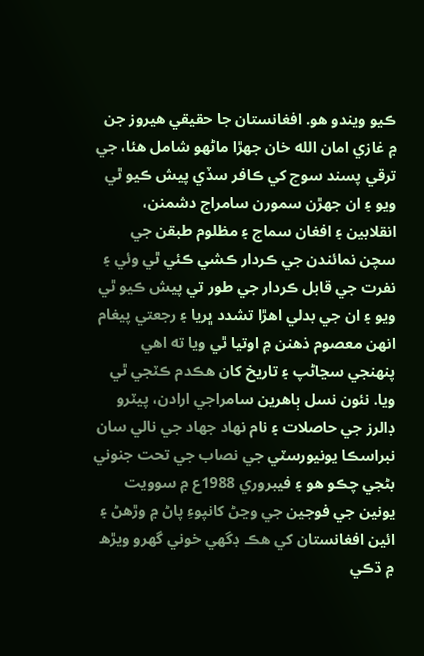ڪيو ويندو هو. افغانستان جا حقيقي هيروز جن ۾ غازي امان الله خان جهڙا ماڻهو شامل هئا، جي ترقي پسند سوچ کي ڪافر سڏي پيش ڪيو ٿي ويو ۽ ان جهڙن سمورن سامراج دشمنن، انقلابين ۽ افغان سماج ۽ مظلوم طبقن جي سچن نمائندن جي ڪردار ڪشي ڪئي ٿي وئي ۽ نفرت جي قابل ڪردار جي طور تي پيش ڪيو ٿي ويو ۽ ان جي بدلي اهڙا تشدد ڀريا ۽ رجعتي پيغام انهن معصوم ذهنن ۾ اوتيا ٿي ويا ته اهي پنهنجي سڃاڻپ ۽ تاريخ کان هڪدم ڪٽجي ٿي ويا. نئون نسل ٻاهرين سامراجي ارادن، پيٽرو ڊالرز جي حاصلات ۽ نام نهاد جهاد جي نالي سان نبراسڪا يونيورسٽي جي نصاب جي تحت جنوني بڻجي چڪو هو ۽ فيبروري 1988ع ۾ سوويت يونين جي فوجين جي وڃڻ کانپوءِ پاڻ ۾ وڙهڻ ۽ ائين افغانستان کي هڪ ڊگهي خوني گهرو ويڙھ ۾ ڌڪي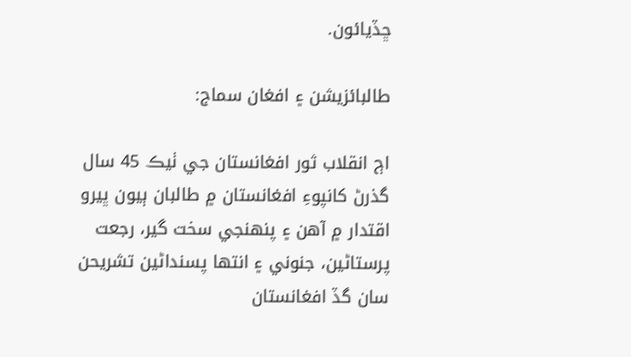ڇڏيائون.

طالبائزيشن ۽ افغان سماج:

اڄ انقلاب ثور افغانستان جي ٺيڪ 45 سال گذرڻ کانپوءِ افغانستان ۾ طالبان ٻيون ڀيرو اقتدار ۾ آهن ۽ پنهنجي سخت گير، رجعت پرستاڻين، جنوني ۽ انتها پسنداڻين تشريحن سان گڏ افغانستان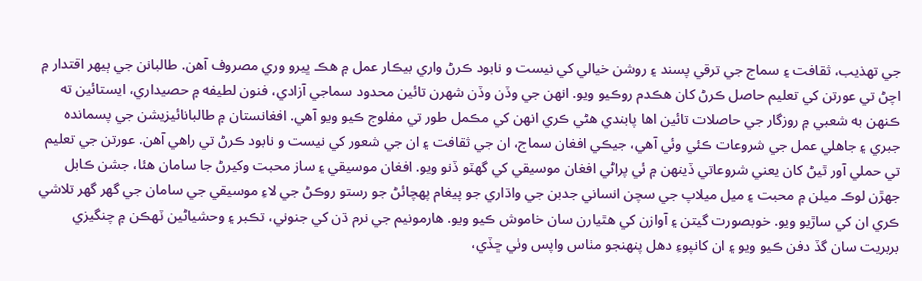جي تهذيب، ثقافت ۽ سماج جي ترقي پسند ۽ روشن خيالي کي نيست و نابود ڪرڻ واري بيڪار عمل ۾ هڪ ڀيرو وري مصروف آهن. طالبانن جي ٻيهر اقتدار ۾ اچڻ تي عورتن کي تعليم حاصل ڪرڻ کان هڪدم روڪيو ويو. انهن جي وڏن وڏن شهرن تائين محدود سماجي آزادي، فنون لطيفه ۾ حصيداري، ايستائين ته ڪنهن به شعبي ۾ روزگار جي حاصلات تائين اها پابندي هڻي ڪري انهن کي مڪمل طور تي مفلوج ڪيو ويو آهي. افغانستان ۾ طالبانائيزيشن جي پسمانده جبري ۽ جاهلي عمل جي شروعات ڪئي وئي آهي، جيڪي افغان سماج، ان جي ثقافت ۽ ان جي شعور کي نيست و نابود ڪرڻ تي راهي آهن. عورتن جي تعليم تي حملي آور ٿيڻ کان يعني شروعاتي ڏينهن ۾ ئي پراڻي افغان موسيقي کي گهٽو ڏنو ويو. افغان موسيقي ۽ ساز محبت وکيرڻ جا سامان هئا، جشن ڪابل جهڙن لوڪ ميلن ۾ محبت ۽ ميل ميلاپ جي سچن انساني جدبن جي واڌاري جو پيغام پهچائڻ جو رستو روڪڻ جي لاءِ موسيقي جي سامان جي گهر گهر تلاشي ڪري ان کي ساڙيو ويو. خوبصورت گيتن ۽ آوازن کي هٿيارن سان خاموش ڪيو ويو. هارمونيم جي نرم ڌن کي جنوني، تڪبر ۽ وحشياڻين ٽهڪن ۾ چنگيزي بربريت سان گڏ دفن ڪيو ويو ۽ ان کانپوءِ دھل پنهنجو مٺاس واپس وٺي ڇڏي،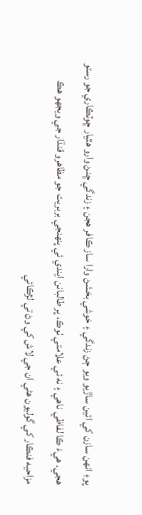پوءِ انهن سازن کي ائين ساڙيو ويو ڄڻ زندگي ۽ خوشي بخشڻ وارا ساز ڪافر هجن ۽ زندگي ڇنڻ وارو هٿيار ڇوٽڪاري جو رستو هجي. هيءَ ڪا لفاظي ناهي ۽ نه ئي علامتي ٺوڪ، پر طالبانن ايندي ئي پنهنجي بربريت جو مظاهرو قنڌار جي ويجهو هڪ مزاحيه فنڪار کي گوليون هڻي ان جي لاش کي وڻ تي لڙڪائي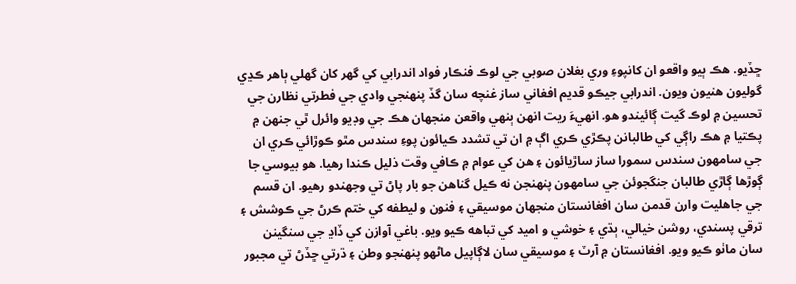ڇڏيو. هڪ ٻيو واقعو ان کانپوءِ وري بغلان صوبي جي لوڪ فنڪار فواد اندرابي کي گهر کان گهلي ٻاهر ڪڍي گوليون هنيون ويون. اندرابي جيڪو قديم افغاني ساز غنچه سان گڏ پنهنجي وادي جي فطرتي نظارن جي تحسين ۾ لوڪ گيت ڳائيندو هو. انهيءَ ريت انهن ٻنهي واقعن منجهان هڪ جي وڊيو وائرل ٿي جنهن ۾ پڪتيا ۾ هڪ راڳي کي طالبانن پڪڙي ڪري اڳ ۾ ان تي تشدد ڪيائون پوءِ سندس مٿو ڪوڙائي ڪري ان جي سامهون سندس سمورا ساز ساڙيائون ۽ هن کي عوام ۾ ڪافي وقت ذليل ڪندا رهيا. هو بيوسي جا ڳوڙها ڳاڙي طالبان جنگجوئن جي سامهون پنهنجن نه ڪيل گناهن جو بار پاڻ تي وجهندو رهيو. ان قسم جي جاهليت وارن قدمن سان افغانستان منجهان موسيقي ۽ فنون و ليطفه کي ختم ڪرڻ جي ڪوشش ۽ ترقي پسندي، روشن خيالي، ٻڌي ۽ خوشي و اميد کي تباهه ڪيو ويو. باغي آوازن کي ڏاڍ جي سنگينن سان ماٺو ڪيو ويو. افغانستان ۾ آرٽ ۽ موسيقي سان لاڳاپيل ماڻهو پنهنجو وطن ۽ ڌرتي ڇڏڻ تي مجبور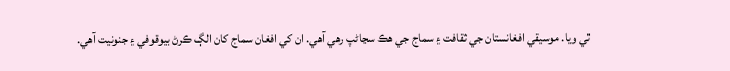ٿي ويا. موسيقي افغانستان جي ثقافت ۽ سماج جي هڪ سڃاڻپ رهي آهي. ان کي افغان سماج کان الڳ ڪرڻ بيوقوفي ۽ جنونيت آهي.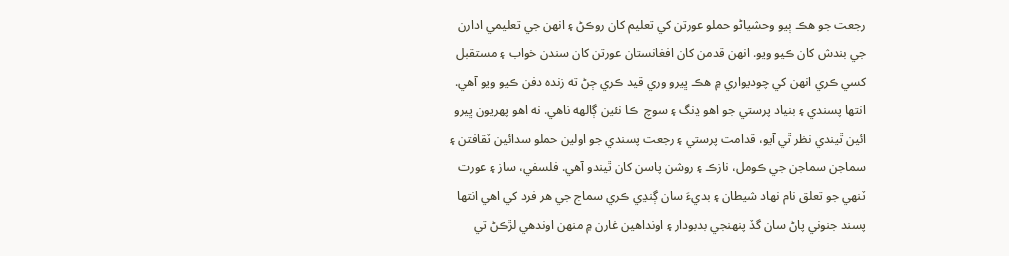رجعت جو هڪ ٻيو وحشياڻو حملو عورتن کي تعليم کان روڪڻ ۽ انهن جي تعليمي ادارن جي بندش کان ڪيو ويو. انهن قدمن کان افغانستان عورتن کان سندن خواب ۽ مستقبل کسي ڪري انهن کي چوديواري ۾ هڪ ڀيرو وري قيد ڪري ڄڻ ته زنده دفن ڪيو ويو آهي. انتها پسندي ۽ بنياد پرستي جو اهو ڍنگ ۽ سوچ  ڪا نئين ڳالھه ناهي. نه اهو پهريون ڀيرو ائين ٿيندي نظر ٿي آيو، قدامت پرستي ۽ رجعت پسندي جو اولين حملو سدائين ٽقافتن ۽ سماجن سماجن جي ڪومل، نازڪ ۽ روشن پاسن کان ٿيندو آهي. فلسفي، ساز ۽ عورت ٽنهي جو تعلق نام نهاد شيطان ۽ بديءَ سان ڳنڍي ڪري سماج جي هر فرد کي اهي انتها پسند جنوني پاڻ سان گڏ پنهنجي بدبودار ۽ اونداهين غارن ۾ منهن اوندهي لڙڪڻ تي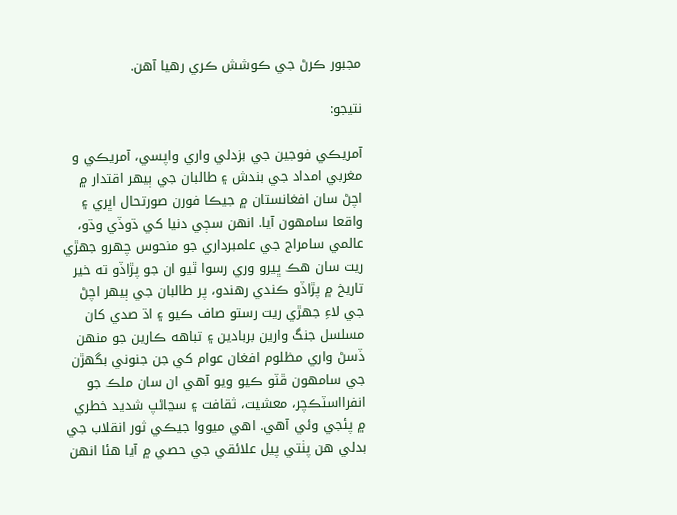مجبور ڪرڻ جي ڪوشش ڪري رهيا آهن.

نتيجو:

آمريڪي فوجين جي بزدلي واري واپسي، آمريڪي و مغربي امداد جي بندش ۽ طالبان جي ٻيهر اقتدار ۾ اچڻ سان افغانستان ۾ جيڪا فورن صورتحال اڀري ۽ واقعا سامهون آيا. انهن سڄي دنيا کي ڌوڏي وڌو، عالمي سامراج جي علمبرداري جو منحوس چهرو جهڙي ريت سان هڪ ڀيرو وري رسوا ٿيو ان جو پڙاڏو ته خير تاريخ ۾ پڙاڏو ڪندي رهندو، پر طالبان جي ٻيهر اچڻ جي لاءِ جهڙي ريت رستو صاف ڪيو ۽ اڌ صدي کان مسلسل جنگ وارين بربادين ۽ تباهه ڪارين جو منهن ڏسڻ واري مظلوم افغان عوام کي جن جنوني بگهڙن جي سامهون ڦٽو ڪيو ويو آهي ان سان ملڪ جو انفرااسٽڪچر، معشيت، ثقافت ۽ سڃاڻپ شديد خطري ۾ پئجي وئي آهي. اهي ميووا جيڪي ثور انقلاب جي بدلي هن پٺتي پيل علائقي جي حصي ۾ آيا هئا انهن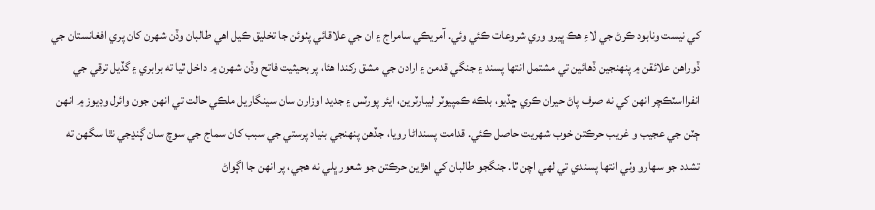کي نيست ونابود ڪرڻ جي لاءِ هڪ ڀيرو وري شروعات ڪئي وئي. آمريڪي سامراج ۽ ان جي علاقائي پٺوئن جا تخليق ڪيل اهي طالبان وڏن شهرن کان پري افغانستان جي ڏوراهن علائقن ۾ پنهنجين ڏهائين تي مشتمل انتها پسند ۽ جنگي قدمن ۽ ارادن جي مشق رکندا هئا، پر بحيثيت فاتح وڏن شهرن ۾ داخل ٿيا ته برابري ۽ گڏيل ترقي جي انفرااسٽڪچر انهن کي نه صرف پاڻ حيران ڪري ڇڏيو، بلڪه ڪمپيوٽر ليبارٽرين، ايئر پورٽس ۽ جديد اوزارن سان سينگاريل ملڪي حالت تي انهن جون وائرل وڊيوز ۾ انهن ڄٽن جي عجيب و غريب حرڪتن خوب شهريت حاصل ڪئي. قدامت پسنداڻا رويا، جڏهن پنهنجي بنياد پرستي جي سبب کان سماج جي سوچ سان ڳنڍجي نٿا سگهن ته تشدد جو سهارو وٺي انتها پسندي تي لهي اچن ٿا. جنگجو طالبان کي اهڙين حرڪتن جو شعور ڀلي نه هجي، پر انهن جا اڳواڻ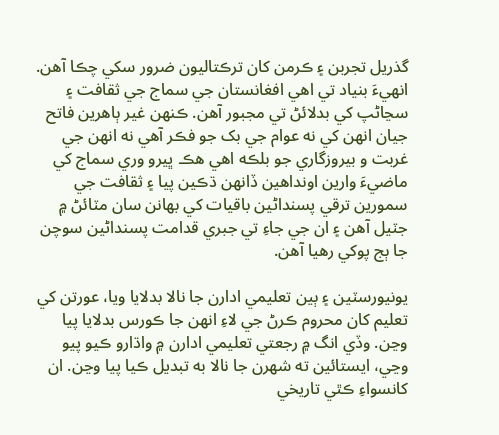گذريل تجربن ۽ ڪرمن کان ترڪتاليون ضرور سکي چڪا آهن. انهيءَ بنياد تي اهي افغانستان جي سماج جي ثقافت ۽ سڃاڻپ کي بدلائڻ تي مجبور آهن. ڪنهن غير ٻاهرين فاتح جيان انهن کي نه عوام جي بک جو فڪر آهي نه انهن جي غربت و بيروزگاري جو بلڪه اهي هڪ ڀيرو وري سماج کي ماضيءَ وارين اونداهين ڏانهن ڌڪين پيا ۽ ثقافت جي سمورين ترقي پسنداڻين باقيات کي بهانن سان مٽائڻ ۾ جٽيل آهن ۽ ان جي جاءِ تي جبري قدامت پسنداڻين سوچن جا ٻج پوکي رهيا آهن.

يونيورسٽين ۽ ٻين تعليمي ادارن جا نالا بدلايا ويا، عورتن کي تعليم کان محروم ڪرڻ جي لاءِ انهن جا ڪورس بدلايا پيا وڃن. وڏي انگ ۾ رجعتي تعليمي ادارن ۾ واڌارو ڪيو پيو وڃي، ايستائين ته شهرن جا نالا به تبديل ڪيا پيا وڃن. ان کانسواءِ ڪٿي تاريخي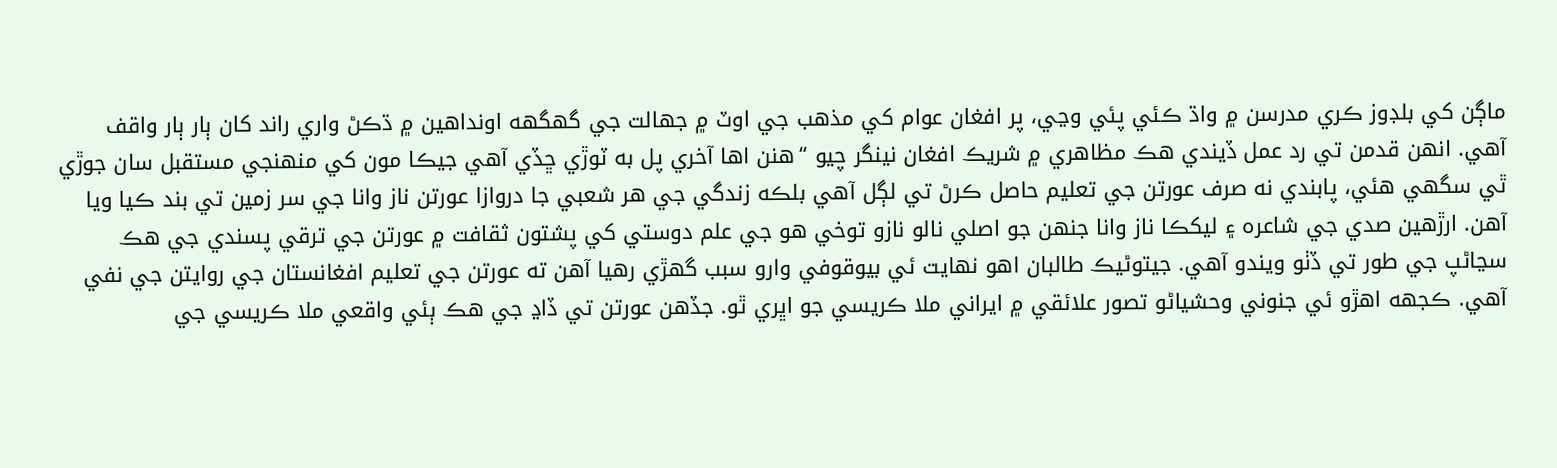ماڳن کي بلڊوز ڪري مدرسن ۾ واڌ ڪئي پئي وڃي، پر افغان عوام کي مذهب جي اوٽ ۾ جهالت جي گهگهه اونداهين ۾ ڌڪڻ واري راند کان ٻار ٻار واقف آهي. انهن قدمن تي رد عمل ڏيندي هڪ مظاهري ۾ شريڪ افغان نينگر چيو “هنن اها آخري پل به ٽوڙي ڇڏي آهي جيڪا مون کي منهنجي مستقبل سان جوڙي ٿي سگهي هئي، پابندي نه صرف عورتن جي تعليم حاصل ڪرڻ تي لڳل آهي بلڪه زندگي جي هر شعبي جا دروازا عورتن ناز وانا جي سر زمين تي بند ڪيا ويا آهن. ارڙھين صدي جي شاعره ۽ ليکڪا ناز وانا جنهن جو اصلي نالو نازو توخي هو جي علم دوستي کي پشتون ثقافت ۾ عورتن جي ترقي پسندي جي هڪ سڃاڻپ جي طور تي ڏٺو ويندو آهي. جيتوڻيڪ طالبان اهو نهايت ئي بيوقوفي وارو سبب گهڙي رهيا آهن ته عورتن جي تعليم افغانستان جي روايتن جي نفي آهي. ڪجهه اهڙو ئي جنوني وحشياڻو تصور علائقي ۾ ايراني ملا ڪريسي جو اڀري ٿو. جڏهن عورتن تي ڏاڍ جي هڪ ٻئي واقعي ملا ڪريسي جي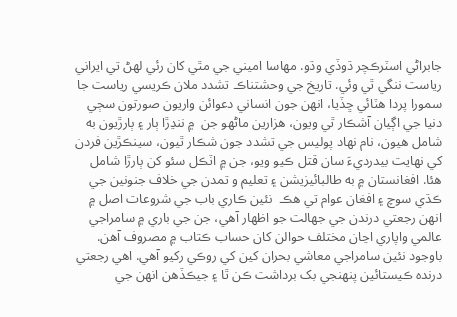جابراڻي اسٽرڪچر ڌوڏي وڌو. مهاسا اميني جي مٿي کان رئي لهڻ تي ايراني رياست ننگي ٿي وئي. تاريخ جي وحشتناڪ تشدد ملان ڪريسي رياست جا سمورا پردا هٽائي ڇڏيا، انهن جون انساني دعوائن واريون صورتون سڄي دنيا جي اڳيان آشڪار ٿي ويون، هزارين ماڻهو جن  ۾ ننڍڙا ٻار ۽ ٻارڙيون به شامل هيون، نام نهاد پوليس جي تشدد جون شڪار ٿيون، سينڪڙين فردن کي نهايت بيدرديءَ سان قتل ڪيو ويو، جن ۾ اٽڪل سئو کن ٻارڙا شامل هئا. افغانستان ۾ به طالبائيزيشن ۽ تعليم و تمدن جي خلاف جنونين جي ڪڌي سوچ ۽ افغان عوام تي هڪ  نئين ڪاري باب جي شروعات اصل ۾ انهن رجعتي درندن جي جهالت جو اظهار آهي، جن جي باري ۾ سامراجي عالمي واپاري اڃان مختلف حوالن کان حساب ڪتاب ۾ مصروف آهن. باوجود نئين سامراجي معاشي بحران کين کي روڪي رکيو آهي. اهي رجعتي درنده ڪيستائين پنهنجي بک برداشت ڪن ٿا ۽ جيڪڏهن انهن جي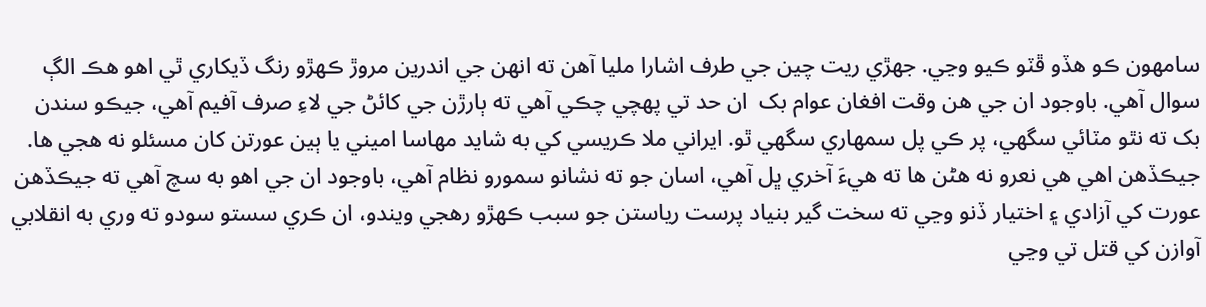سامهون ڪو هڏو ڦٽو ڪيو وڃي. جهڙي ريت چين جي طرف اشارا مليا آهن ته انهن جي اندرين مروڙ ڪهڙو رنگ ڏيکاري ٿي اهو هڪ الڳ سوال آهي. باوجود ان جي هن وقت افغان عوام بک  ان حد تي پهچي چڪي آهي ته ٻارڙن جي کائڻ جي لاءِ صرف آفيم آهي، جيڪو سندن بک ته نٿو مٽائي سگهي، پر ڪي پل سمهاري سگهي ٿو. ايراني ملا ڪريسي کي به شايد مهاسا اميني يا ٻين عورتن کان مسئلو نه هجي ها. جيڪڏهن اهي هي نعرو نه هڻن ها ته هيءَ آخري ڀل آهي، اسان جو ته نشانو سمورو نظام آهي، باوجود ان جي اهو به سچ آهي ته جيڪڏهن عورت کي آزادي ۽ اختيار ڏنو وڃي ته سخت گير بنياد پرست رياستن جو سبب ڪهڙو رهجي ويندو، ان ڪري سستو سودو ته وري به انقلابي آوازن کي قتل تي وڃي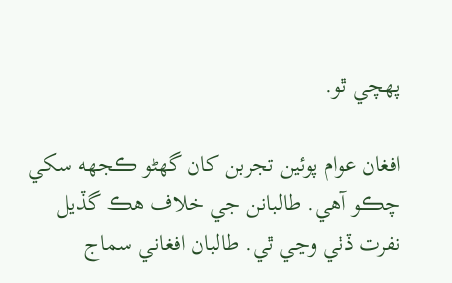پهچي ٿو.

افغان عوام پوئين تجربن کان گهڻو ڪجهه سکي چڪو آهي. طالبانن جي خلاف هڪ گڏيل نفرت ڏٺي وڃي ٿي. طالبان افغاني سماج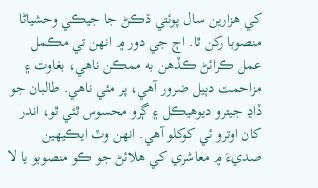کي هزارين سال پوئتي ڌڪڻ جا جيڪي وحشياڻا منصوبا رکن ٿا. اڄ جي دور ۾ انهن تي مڪمل عمل ڪرائڻ ڪڏهن به ممڪن ناهي، بغاوت ۽ مزاحمت دٻيل ضرور آهي، پر مئي ناهي. طالبان جو ڏاڍ جيترو ديوهيڪل ۽ ڳرو محسوس ٿئي ٿو، اندر کان اوترو ئي کوکلو آهي. انهن وٽ ايڪيهين صديءَ ۾ معاشري کي هلائڻ جو ڪو منصوبو يا لا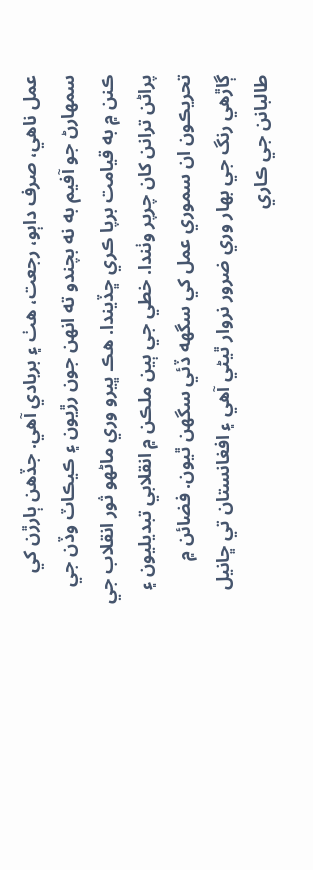عمل ناهي، صرف داٻو، رجعت، هٺ ۽ بربادي آهي. جڏهن ٻارڙن کي سمهارڻ جو آفيم به نه بچندو ته انهن جون رڙيون ۽ ڪيڪاٽ وڏن جي ڪنن ۾ به قيامت برپا ڪري ڇڏيندا. هڪ ڀيرو وري ماڻهو ثور انقلاب جي پراڻن ترانن کان چرپر وٺندا. خطي جي ٻين ملڪن ۾ انقلابي تبديليون ۽ تحريڪون ان سموري عمل کي سگھه ڏئي سگهن ٿيون. فضائن ۾ ڳاڙهي رنگ جي بهار وري ضرور نروار ٿيڻي آهي ۽ افغانستان تي ڇانيل طالبانن جي ڪاري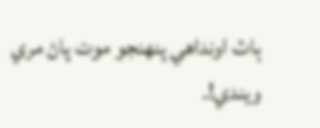ٻاٽ اونداهي پنهنجو موت پاڻ مري ويندي!.